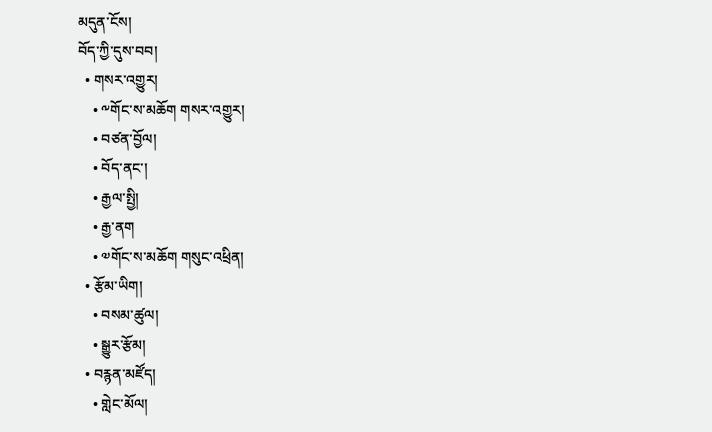མདུན་ངོས།
བོད་ཀྱི་དུས་བབ།
  • གསར་འགྱུར།
    • ༸གོང་ས་མཆོག གསར་འགྱུར།
    • བཙན་བྱོལ།
    • བོད་ནང་།
    • རྒྱལ་སྤྱི།
    • རྒྱ་ནག
    • ༧གོང་ས་མཆོག གསུང་འཕྲིན།
  • རྩོམ་ཡིག།
    • བསམ་ཚུལ།
    • སྒྱུར་རྩོམ།
  • བརྙན་མཛོད།
    • གླེང་མོལ།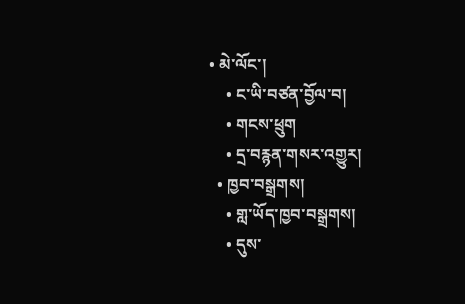• མེ་ལོང་།
    • ང་ཡི་བཙན་བྱོལ་བ།
    • གངས་ཕྲུག
    • དྲ་བརྙན་གསར་འགྱུར།
  • ཁྱབ་བསྒྲགས།
    • གླ་ཡོད་ཁྱབ་བསྒྲགས།
    • དུས་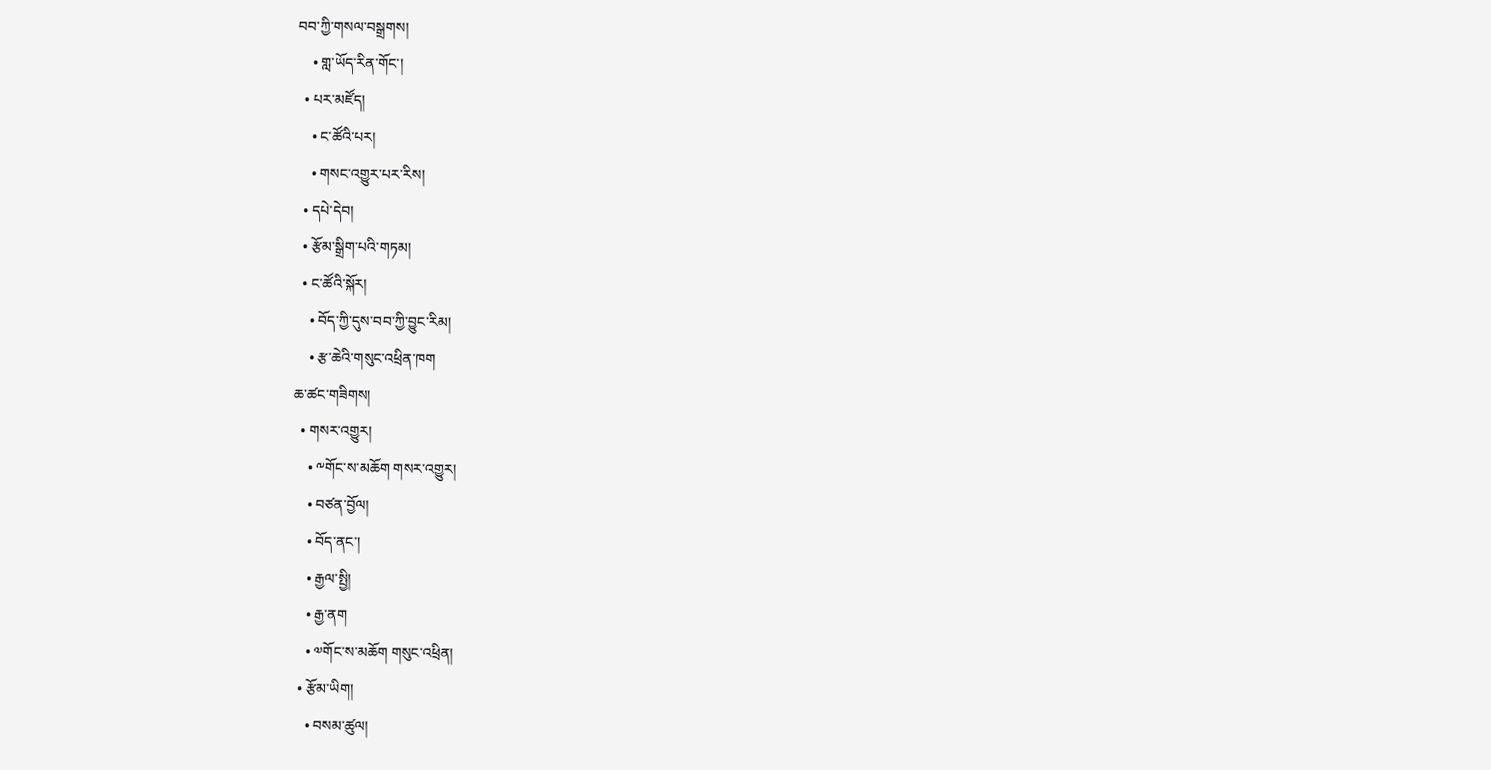བབ་ཀྱི་གསལ་བསྒྲགས།
    • གླ་ཡོད་རིན་གོང་།
  • པར་མཛོད།
    • ང་ཚོའི་པར།
    • གསང་འགྱུར་པར་རིས།
  • དཔེ་དེབ།
  • རྩོམ་སྒྲིག་པའི་གཏམ།
  • ང་ཚོའི་སྐོར།
    • བོད་ཀྱི་དུས་བབ་ཀྱི་བྱུང་རིམ།
    • རྩ་ཆེའི་གསུང་འཕྲིན་ཁག
ཆ་ཚང་གཟིགས།
  • གསར་འགྱུར།
    • ༸གོང་ས་མཆོག གསར་འགྱུར།
    • བཙན་བྱོལ།
    • བོད་ནང་།
    • རྒྱལ་སྤྱི།
    • རྒྱ་ནག
    • ༧གོང་ས་མཆོག གསུང་འཕྲིན།
  • རྩོམ་ཡིག།
    • བསམ་ཚུལ།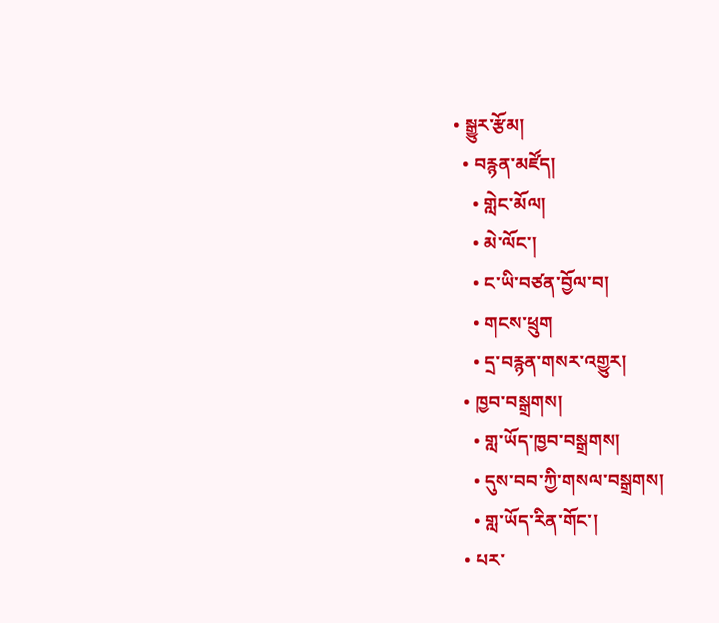• སྒྱུར་རྩོམ།
  • བརྙན་མཛོད།
    • གླེང་མོལ།
    • མེ་ལོང་།
    • ང་ཡི་བཙན་བྱོལ་བ།
    • གངས་ཕྲུག
    • དྲ་བརྙན་གསར་འགྱུར།
  • ཁྱབ་བསྒྲགས།
    • གླ་ཡོད་ཁྱབ་བསྒྲགས།
    • དུས་བབ་ཀྱི་གསལ་བསྒྲགས།
    • གླ་ཡོད་རིན་གོང་།
  • པར་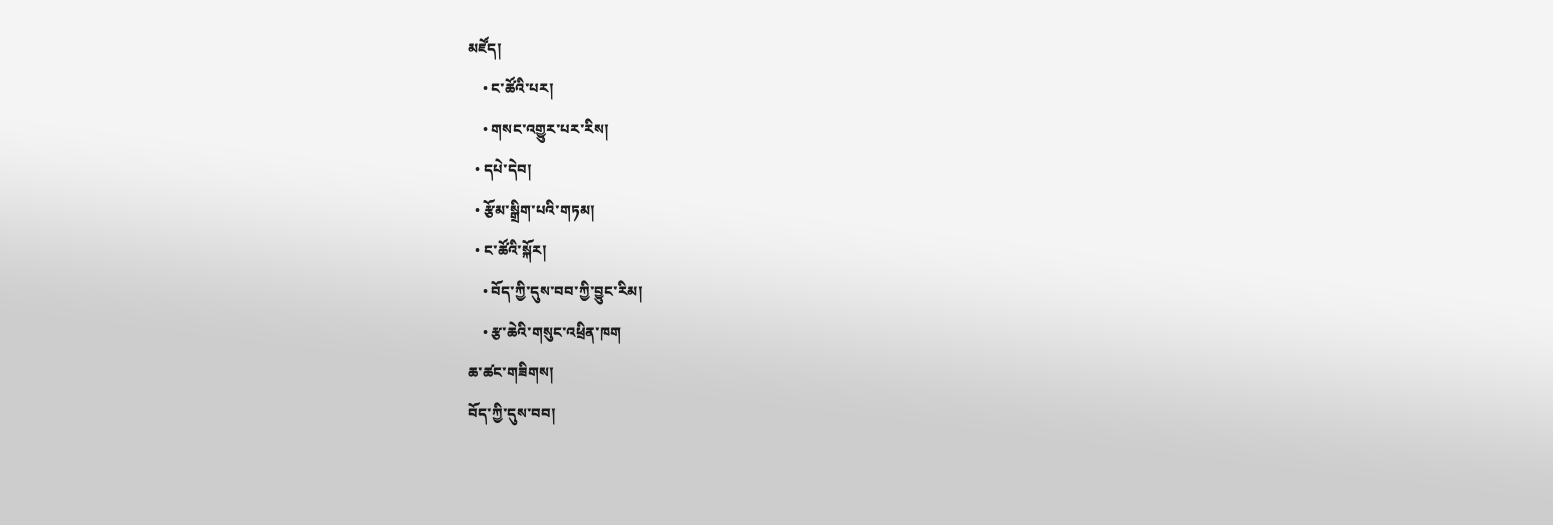མཛོད།
    • ང་ཚོའི་པར།
    • གསང་འགྱུར་པར་རིས།
  • དཔེ་དེབ།
  • རྩོམ་སྒྲིག་པའི་གཏམ།
  • ང་ཚོའི་སྐོར།
    • བོད་ཀྱི་དུས་བབ་ཀྱི་བྱུང་རིམ།
    • རྩ་ཆེའི་གསུང་འཕྲིན་ཁག
ཆ་ཚང་གཟིགས།
བོད་ཀྱི་དུས་བབ།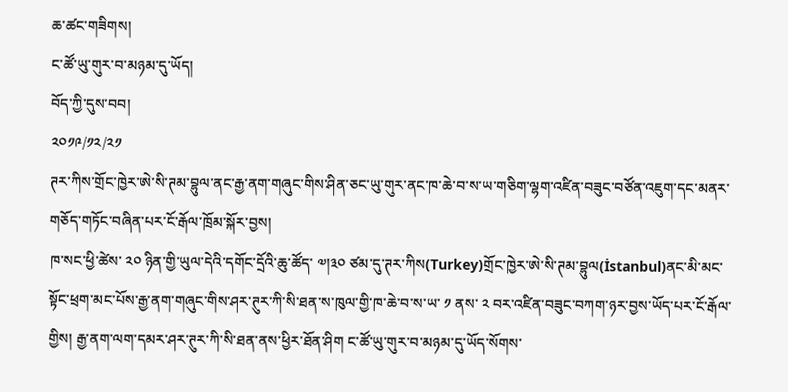ཆ་ཚང་གཟིགས།
ང་ཚོ་ཡུ་གུར་བ་མཉམ་དུ་ཡོད།
བོད་ཀྱི་དུས་བབ།
༢༠༡༩/༡༢/༢༡
ཊར་ཀིས་གྲོང་ཁྱེར་ཨེ་སི་ཊམ་བྷུལ་ནང་རྒྱ་ནག་གཞུང་གིས་ཤིན་ཅང་ཡུ་གུར་ནང་ཁ་ཆེ་བ་ས་ཡ་གཅིག་ལྷག་འཛིན་བཟུང་བཙོན་འཇུག་དང་མནར་གཅོད་གཏོང་བཞིན་པར་ངོ་རྒོལ་ཁྲོམ་སྐོར་བྱས།
ཁ་སང་ཕྱི་ཚེས་ ༢༠ ཉིན་གྱི་ཡུལ་དེའི་དགོང་དྲོའི་ཆུ་ཚོད་ ༧།༣༠ ཙམ་དུ་ཊར་ཀིས(Turkey)གྲོང་ཁྱེར་ཨེ་སི་ཊམ་བྷུལ(İstanbul)ནང་མི་མང་སྟོང་ཕྲག་མང་པོས་རྒྱ་ནག་གཞུང་གིས་ཤར་ཊུར་ཀི་སི་ཐན་ས་ཁུལ་གྱི་ཁ་ཆེ་བ་ས་ཡ་ ༡ ནས་ ༢ བར་འཛིན་བཟུང་བཀག་ཉར་བྱས་ཡོད་པར་ངོ་རྒོལ་གྱིས། རྒྱ་ནག་ལག་དམར་ཤར་ཊུར་ཀི་སི་ཐན་ནས་ཕྱིར་ཐོན་ཤིག ང་ཚོ་ཡུ་གུར་བ་མཉམ་དུ་ཡོད་སོགས་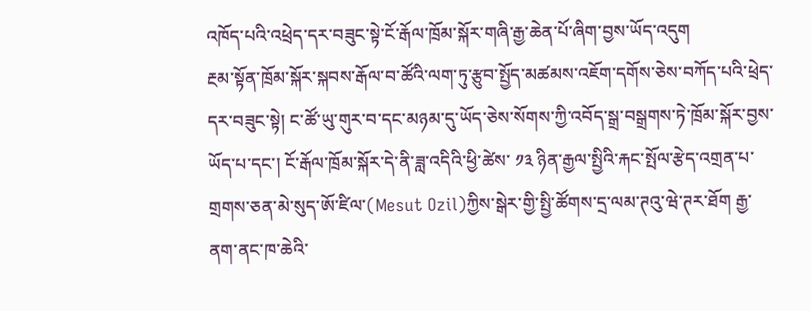འཁོད་པའི་འཕྲེད་དར་བཟུང་སྟེ་ངོ་རྒོལ་ཁྲོམ་སྐོར་གཞི་རྒྱ་ཆེན་པོ་ཞིག་བྱས་ཡོད་འདུག
རྔམ་སྟོན་ཁྲོམ་སྐོར་སྐབས་རྒོལ་བ་ཚོའི་ལག་ཏུ་རྩུབ་སྤྱོད་མཚམས་འཇོག་དགོས་ཅེས་བཀོད་པའི་ཕྲེད་དར་བཟུང་སྟེ། ང་ཚོ་ཡུ་གུར་བ་དང་མཉམ་དུ་ཡོད་ཅེས་སོགས་ཀྱི་འབོད་སྒྲ་བསྒྲགས་ཏེ་ཁྲོམ་སྐོར་བྱས་ཡོད་པ་དང་། ངོ་རྒོལ་ཁྲོམ་སྐོར་དེ་ནི་ཟླ་འདིའི་ཕྱི་ཚེས་ ༡༣ ཉིན་རྒྱལ་སྤྱིའི་རྐང་སྤོལ་རྩེད་འགྲན་པ་གྲགས་ཅན་མེ་སུད་ཨོ་ཛིལ་(Mesut Ozil)ཀྱིས་སྒེར་གྱི་སྤྱི་ཚོགས་དྲ་ལམ་ཊའུ་ཝེ་ཊར་ཐོག རྒྱ་ནག་ནང་ཁ་ཆེའི་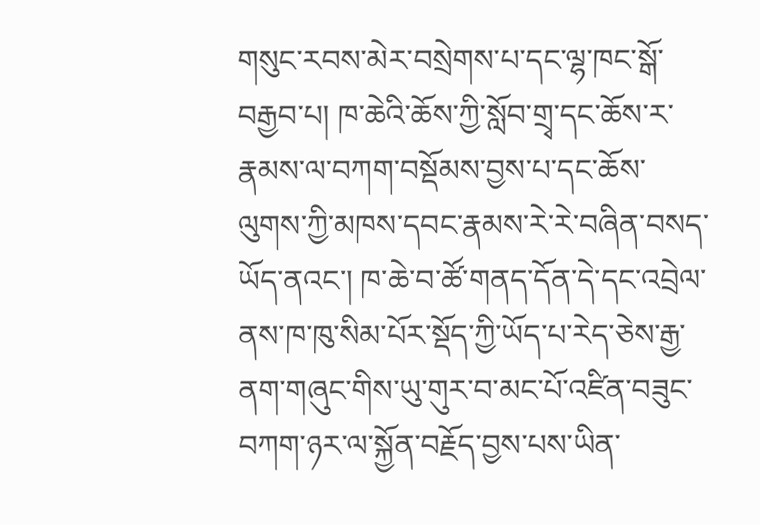གསུང་རབས་མེར་བསྲེགས་པ་དང་ལྷ་ཁང་སྒོ་བརྒྱབ་པ། ཁ་ཆེའི་ཆོས་ཀྱི་སློབ་གྲྭ་དང་ཆོས་ར་རྣམས་ལ་བཀག་བསྡོམས་བྱས་པ་དང་ཆོས་ལུགས་ཀྱི་མཁས་དབང་རྣམས་རེ་རེ་བཞིན་བསད་ཡོད་ནའང་། ཁ་ཆེ་བ་ཚོ་གནད་དོན་དེ་དང་འབྲེལ་ནས་ཁ་ཁུ་སིམ་པོར་སྡོད་ཀྱི་ཡོད་པ་རེད་ཅེས་རྒྱ་ནག་གཞུང་གིས་ཡུ་གུར་བ་མང་པོ་འཛིན་བཟུང་བཀག་ཉར་ལ་སྐྱོན་བརྗོད་བྱས་པས་ཡིན་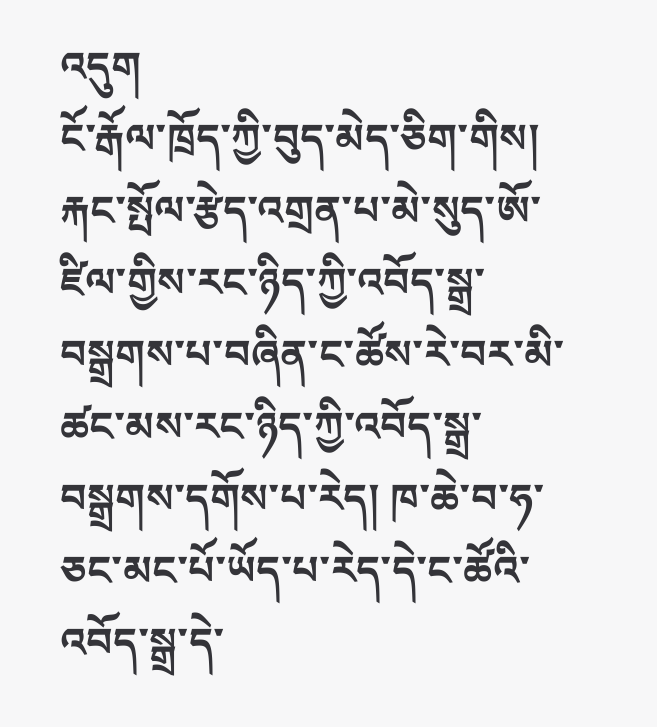འདུག
ངོ་རྒོལ་ཁྲོད་ཀྱི་བུད་མེད་ཅིག་གིས། རྐང་སྤོལ་རྩེད་འགྲན་པ་མེ་སུད་ཨོ་ཛིལ་གྱིས་རང་ཉིད་ཀྱི་འབོད་སྒྲ་བསྒྲགས་པ་བཞིན་ང་ཚོས་རེ་བར་མི་ཚང་མས་རང་ཉིད་ཀྱི་འབོད་སྒྲ་བསྒྲགས་དགོས་པ་རེད། ཁ་ཆེ་བ་ཧ་ཅང་མང་པོ་ཡོད་པ་རེད་དེ་ང་ཚོའི་འབོད་སྒྲ་དེ་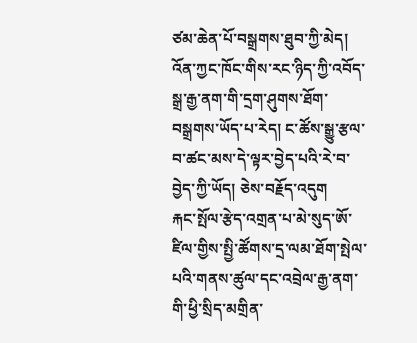ཙམ་ཆེན་པོ་བསྒྲགས་ཐུབ་ཀྱི་མེད། འོན་ཀྱང་ཁོང་གིས་རང་ཉིད་ཀྱི་འབོད་སྒྲ་རྒྱ་ནག་གི་དྲག་ཤུགས་ཐོག་བསྒྲགས་ཡོད་པ་རེད། ང་ཚོས་སྒྱུ་རྩལ་བ་ཚང་མས་དེ་ལྟར་བྱེད་པའི་རེ་བ་བྱེད་ཀྱི་ཡོད། ཅེས་བརྗོད་འདུག
རྐང་སྤོལ་རྩེད་འགྲན་པ་མེ་སུད་ཨོ་ཛིལ་གྱིས་སྤྱི་ཚོགས་དྲ་ལམ་ཐོག་སྤེལ་པའི་གནས་ཚུལ་དང་འབྲེལ་རྒྱ་ནག་གི་ཕྱི་སྲིད་མགྲིན་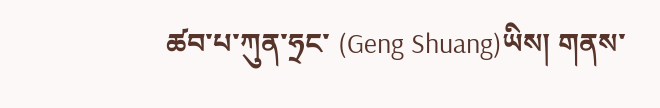ཚབ་པ་ཀུན་ཧྲང་ (Geng Shuang)ཡིས། གནས་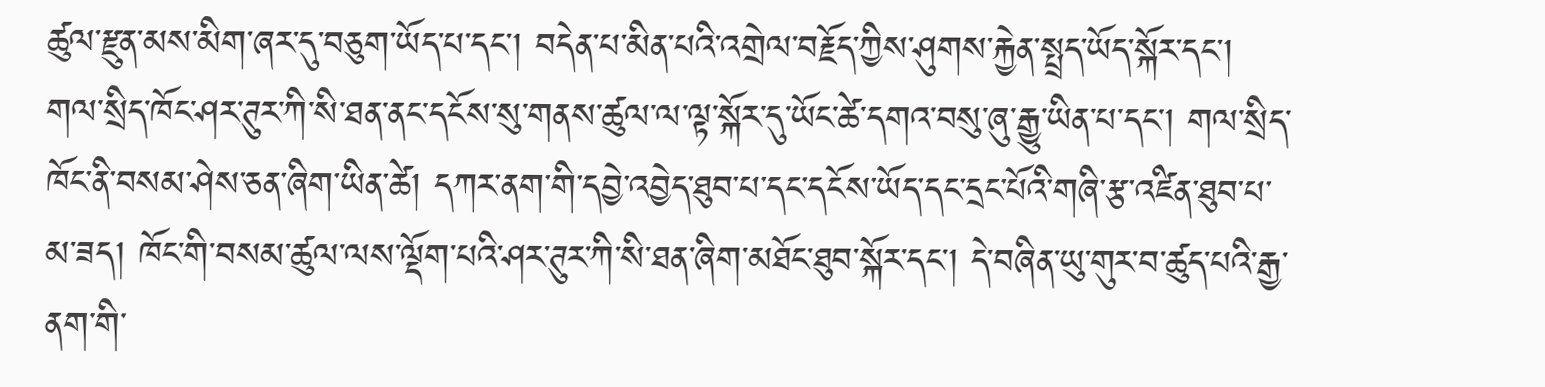ཚུལ་རྫུན་མས་མིག་ཞར་དུ་བཅུག་ཡོད་པ་དང་། བདེན་པ་མིན་པའི་འགྲེལ་བརྗོད་ཀྱིས་ཤུགས་རྐྱེན་སྤྲད་ཡོད་སྐོར་དང་། གལ་སྲིད་ཁོང་ཤར་ཊུར་ཀི་སི་ཐན་ནང་དངོས་སུ་གནས་ཚུལ་ལ་ལྟ་སྐོར་དུ་ཡོང་ཚེ་དགའ་བསུ་ཞུ་རྒྱུ་ཡིན་པ་དང་། གལ་སྲིད་ཁོང་ནི་བསམ་ཤེས་ཅན་ཞིག་ཡིན་ཚེ། དཀར་ནག་གི་དབྱེ་འབྱེད་ཐུབ་པ་དང་དངོས་ཡོད་དང་དྲང་པོའི་གཞི་རྩ་འཛིན་ཐུབ་པ་མ་ཟད། ཁོང་གི་བསམ་ཚུལ་ལས་ལྡོག་པའི་ཤར་ཊུར་ཀི་སི་ཐན་ཞིག་མཐོང་ཐུབ་སྐོར་དང་། དེ་བཞིན་ཡུ་གུར་བ་ཚུད་པའི་རྒྱ་ནག་གི་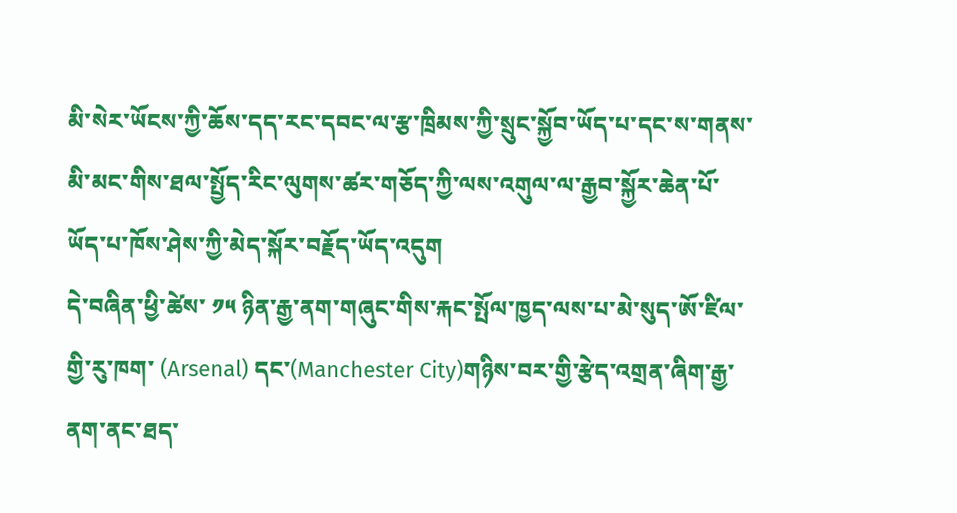མི་སེར་ཡོངས་ཀྱི་ཆོས་དད་རང་དབང་ལ་རྩ་ཁྲིམས་ཀྱི་སྲུང་སྐྱོབ་ཡོད་པ་དང་ས་གནས་མི་མང་གིས་ཐལ་སྤྱོད་རིང་ལུགས་ཚར་གཅོད་ཀྱི་ལས་འགུལ་ལ་རྒྱབ་སྐྱོར་ཆེན་པོ་ཡོད་པ་ཁོས་ཤེས་ཀྱི་མེད་སྐོར་བརྗོད་ཡོད་འདུག
དེ་བཞིན་ཕྱི་ཚེས་ ༡༥ ཉིན་རྒྱ་ནག་གཞུང་གིས་རྐང་སྤོལ་ཁྱད་ལས་པ་མེ་སུད་ཨོ་ཛིལ་གྱི་རུ་ཁག་ (Arsenal) དང་(Manchester City)གཉིས་བར་གྱི་རྩེད་འགྲན་ཞིག་རྒྱ་ནག་ནང་ཐད་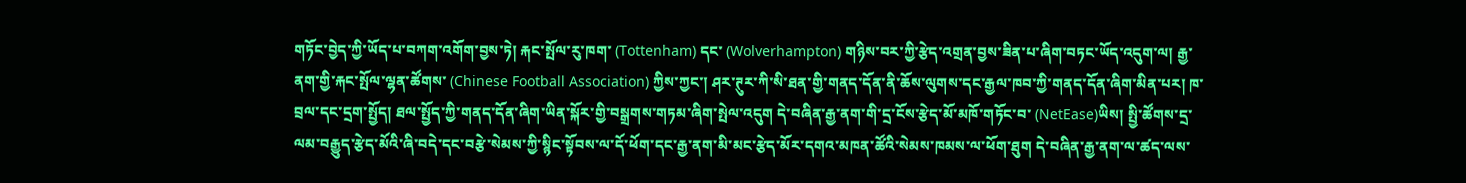གཏོང་བྱེད་ཀྱི་ཡོད་པ་བཀག་འགོག་བྱས་ཏེ། རྐང་སྤོལ་རུ་ཁག་ (Tottenham) དང་ (Wolverhampton) གཉིས་བར་ཀྱི་རྩེད་འགྲན་བྱས་ཟིན་པ་ཞིག་བཏང་ཡོད་འདུག་ལ། རྒྱ་ནག་གྱི་རྐང་སྤོལ་ལྷན་ཚོགས་ (Chinese Football Association) ཀྱིས་ཀྱང་། ཤར་ཊུར་ཀི་སི་ཐན་གྱི་གནད་དོན་ནི་ཆོས་ལུགས་དང་རྒྱལ་ཁབ་ཀྱི་གནད་དོན་ཞིག་མིན་པར། ཁ་བྲལ་དང་དྲག་སྤྱོད། ཐལ་སྤྱོད་ཀྱི་གནད་དོན་ཞིག་ཡིན་སྐོར་གྱི་བསྒྲགས་གཏམ་ཞིག་སྤེལ་འདུག དེ་བཞིན་རྒྱ་ནག་གི་དྲ་ངོས་རྩེད་མོ་མཁོ་གཏོང་བ་ (NetEase)ཡིས། སྤྱི་ཚོགས་དྲ་ལམ་བརྒྱུད་རྩེད་མོའི་ཞི་བདེ་དང་བརྩེ་སེམས་ཀྱི་སྙིང་སྟོབས་ལ་དོ་ཕོག་དང་རྒྱ་ནག་མི་མང་རྩེད་མོར་དགའ་མཁན་ཚོའི་སེམས་ཁམས་ལ་ཕོག་ཐུག དེ་བཞིན་རྒྱ་ནག་ལ་ཚད་ལས་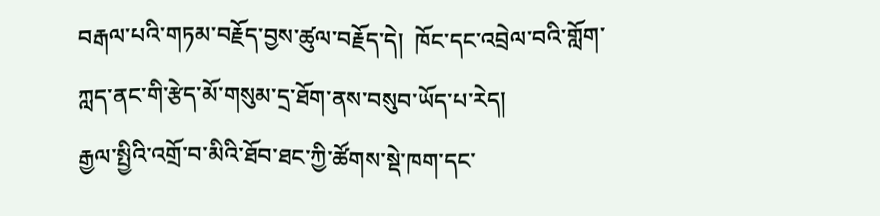བརྒལ་པའི་གཏམ་བརྗོད་བྱས་ཚུལ་བརྗོད་དེ།  ཁོང་དང་འབྲེལ་བའི་གློག་ཀླད་ནང་གི་རྩེད་མོ་གསུམ་དྲ་ཐོག་ནས་བསུབ་ཡོད་པ་རེད།
རྒྱལ་སྤྱིའི་འགྲོ་བ་མིའི་ཐོབ་ཐང་ཀྱི་ཚོགས་སྡེ་ཁག་དང་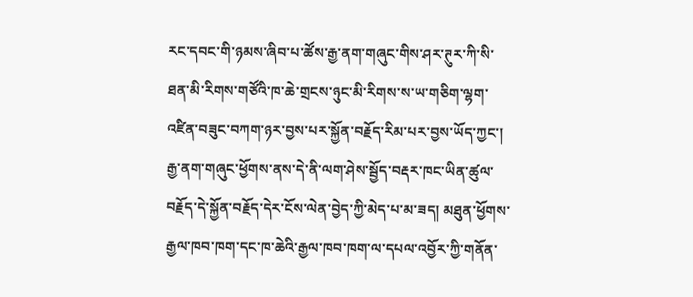རང་དབང་གི་ཉམས་ཞིབ་པ་ཚོས་རྒྱ་ནག་གཞུང་གིས་ཤར་ཊུར་ཀི་སི་ཐན་མི་རིགས་གཙོའི་ཁ་ཆེ་གྲངས་ཉུང་མི་རིགས་ས་ཡ་གཅིག་ལྷག་འཛིན་བཟུང་བཀག་ཉར་བྱས་པར་སྐྱོན་བརྗོད་རིམ་པར་བྱས་ཡོད་ཀྱང་། རྒྱ་ནག་གཞུང་ཕྱོགས་ནས་དེ་ནི་ལག་ཤེས་སྦྱོད་བརྡར་ཁང་ཡིན་ཚུལ་བརྗོད་དེ་སྐྱོན་བརྗོད་དེར་ངོས་ལེན་བྱེད་ཀྱི་མེད་པ་མ་ཟད། མཐུན་ཕྱོགས་རྒྱལ་ཁབ་ཁག་དང་ཁ་ཆེའི་རྒྱལ་ཁབ་ཁག་ལ་དཔལ་འབྱོར་ཀྱི་གནོན་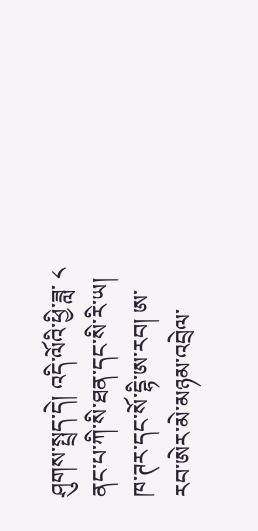ཤུགས་སྤྲད་དེ། འདི་ལོའི་ཕྱི་ཟླ་ ༨ ནང་པ་ཀི་སི་ཐན་དང་སི་རི་ཡ། ཁ་ཊར་དང་སོ་དྷི་ཨ་རབ། ཨ་རབ་ཨེར་མེ་མཉམ་འབྲེལ་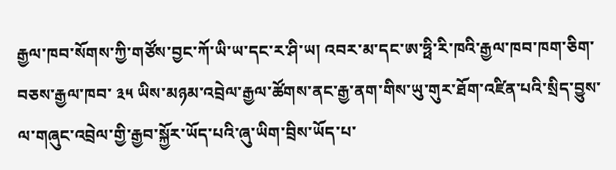རྒྱལ་ཁབ་སོགས་ཀྱི་གཙོས་བྱང་ཀོ་ཡི་ཡ་དང་ར་ཤི་ཡ། འབར་མ་དང་ཨ་ཧྥི་རི་ཁའི་རྒྱལ་ཁབ་ཁག་ཅིག་བཅས་རྒྱལ་ཁབ་ ༣༥ ཡིས་མཉམ་འབྲེལ་རྒྱལ་ཚོགས་ནང་རྒྱ་ནག་གིས་ཡུ་གུར་ཐོག་འཛིན་པའི་སྲིད་བྱུས་ལ་གཞུང་འབྲེལ་གྱི་རྒྱབ་སྐྱོར་ཡོད་པའི་ཞུ་ཡིག་བྲིས་ཡོད་པ་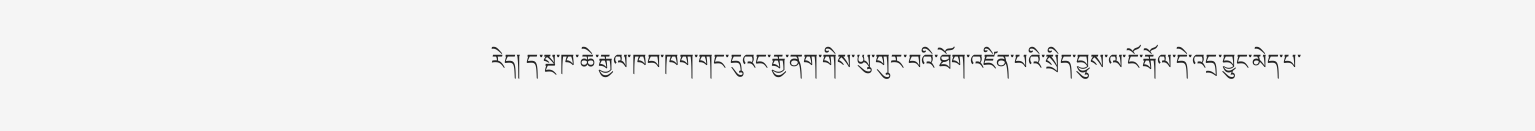རེད། ད་སྔ་ཁ་ཆེ་རྒྱལ་ཁབ་ཁག་གང་དུའང་རྒྱ་ནག་གིས་ཡུ་གུར་བའི་ཐོག་འཛིན་པའི་སྲིད་བྱུས་ལ་ངོ་རྒོལ་དེ་འདྲ་བྱུང་མེད་པ་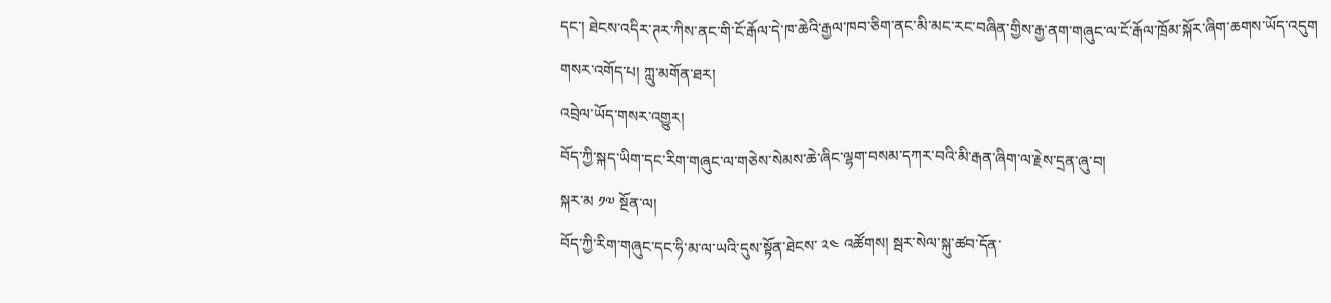དང་། ཐེངས་འདིར་ཊར་ཀིས་ནང་གི་ངོ་རྒོལ་དེ་ཁ་ཆེའི་རྒྱལ་ཁབ་ཅིག་ནང་མི་མང་རང་བཞིན་གྱིས་རྒྱ་ནག་གཞུང་ལ་ངོ་རྒོལ་ཁྲོམ་སྐོར་ཞིག་ཆགས་ཡོད་འདུག
གསར་འགོད་པ། ཀླུ་མགོན་ཐར།
འབྲེལ་ཡོད་གསར་འགྱུར།
བོད་ཀྱི་སྐད་ཡིག་དང་རིག་གཞུང་ལ་གཅེས་སེམས་ཆེ་ཞིང་ལྷག་བསམ་དཀར་བའི་མི་རྒན་ཞིག་ལ་རྗེས་དྲན་ཞུ་བ།
སྐར་མ ༡༧ སྔོན་ལ།
བོད་ཀྱི་རིག་གཞུང་དང་ཧི་མ་ལ་ཡའི་དུས་སྟོན་ཐེངས་ ༢༤ འཚོགས། སྦར་སེལ་སྐུ་ཚབ་དོན་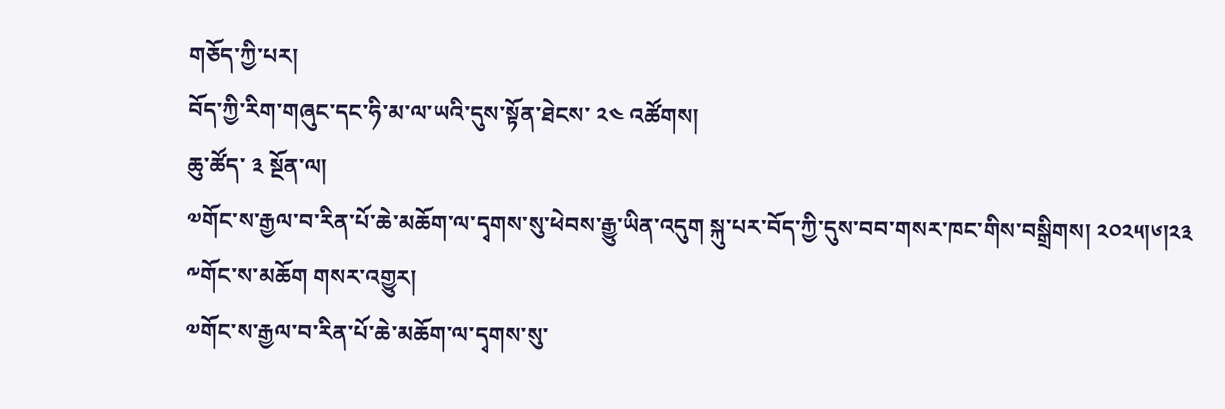གཅོད་ཀྱི་པར།
བོད་ཀྱི་རིག་གཞུང་དང་ཧི་མ་ལ་ཡའི་དུས་སྟོན་ཐེངས་ ༢༤ འཚོགས།
ཆུ་ཚོད་ ༣ སྔོན་ལ།
༧གོང་ས་རྒྱལ་བ་རིན་པོ་ཆེ་མཆོག་ལ་དྭགས་སུ་ཕེབས་རྒྱུ་ཡིན་འདུག སྐུ་པར་བོད་ཀྱི་དུས་བབ་གསར་ཁང་གིས་བསྒྲིགས། ༢༠༢༥།༦།༢༣
༸གོང་ས་མཆོག གསར་འགྱུར།
༧གོང་ས་རྒྱལ་བ་རིན་པོ་ཆེ་མཆོག་ལ་དྭགས་སུ་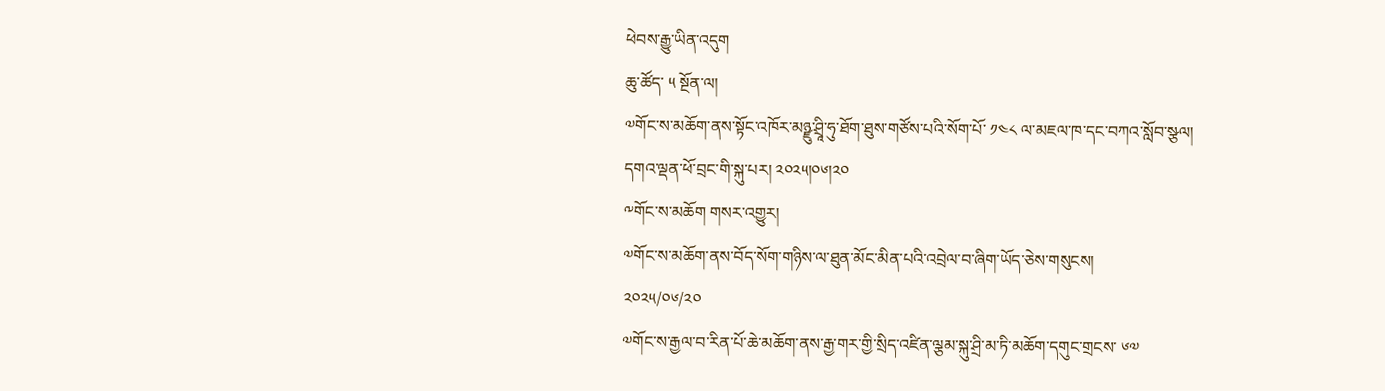ཕེབས་རྒྱུ་ཡིན་འདུག
ཆུ་ཚོད་ ༥ སྔོན་ལ།
༧གོང་ས་མཆོག་ནས་སྟོང་འཁོར་མཉྫུ་ཤྲཱི་ཧུ་ཐོག་ཐུས་གཙོས་པའི་སོག་པོ་ ༡༤༨ ལ་མཇལ་ཁ་དང་བཀའ་སློབ་སྩལ། དགའ་ལྡན་ཕོ་བྲང་གི་སྐུ་པར། ༢༠༢༥།༠༦།༢༠
༸གོང་ས་མཆོག གསར་འགྱུར།
༧གོང་ས་མཆོག་ནས་བོད་སོག་གཉིས་ལ་ཐུན་མོང་མིན་པའི་འབྲེལ་བ་ཞིག་ཡོད་ཅེས་གསུངས།
༢༠༢༥/༠༦/༢༠
༧གོང་ས་རྒྱལ་བ་རིན་པོ་ཆེ་མཆོག་ནས་རྒྱ་གར་གྱི་སྲིད་འཛིན་ལྕམ་སྐུ་ཤྲི་མ་ཏི་མཆོག་དགུང་གྲངས་ ༦༧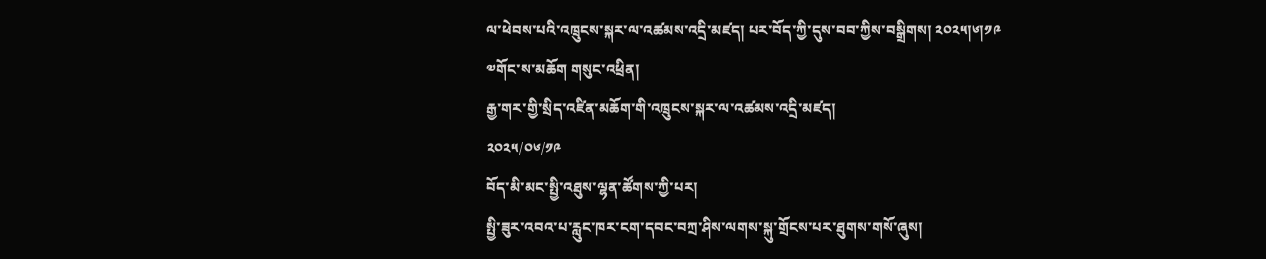ལ་ཕེབས་པའི་འཁྲུངས་སྐར་ལ་འཚམས་འདྲི་མཛད། པར་བོད་ཀྱི་དུས་བབ་ཀྱིས་བསྒྲིགས། ༢༠༢༥།༦།༡༩
༧གོང་ས་མཆོག གསུང་འཕྲིན།
རྒྱ་གར་གྱི་སྲིད་འཛིན་མཆོག་གི་འཁྲུངས་སྐར་ལ་འཚམས་འདྲི་མཛད།
༢༠༢༥/༠༦/༡༩
བོད་མི་མང་སྤྱི་འཐུས་ལྷན་ཚོགས་ཀྱི་པར།
སྤྱི་ཟུར་འབའ་པ་རླུང་ཁར་ངག་དབང་བཀྲ་ཤིས་ལགས་སྐུ་གྲོངས་པར་ཐུགས་གསོ་ཞུས།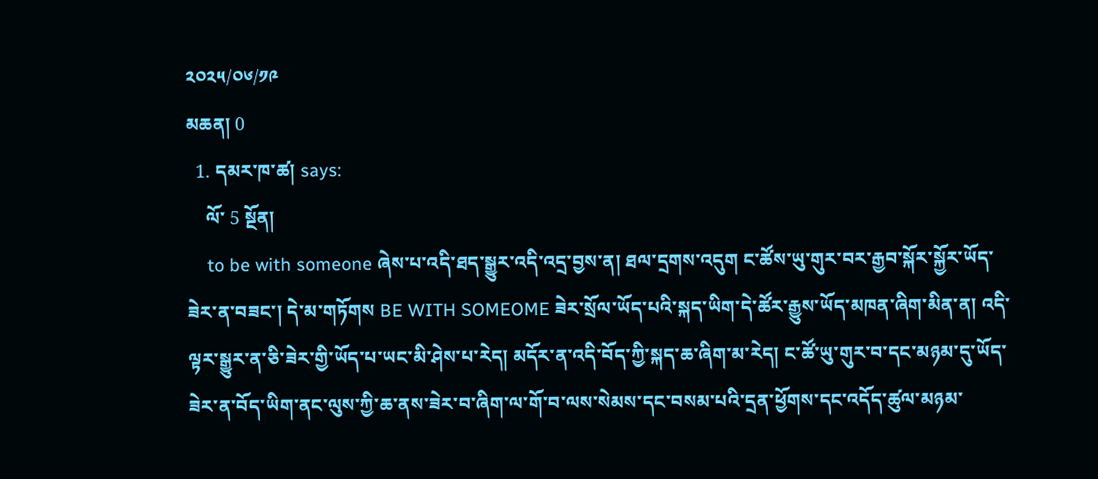༢༠༢༥/༠༦/༡༩
མཆན། 0
  1. དམར་ཁ་ཚ། says:
    ལོ་ 5 སྔོན།
    to be with someone ཞེས་པ་འདི་ཐད་སྒྱུར་འདི་འདྲ་བྱས་ན། ཐལ་དྲགས་འདུག ང་ཚོས་ཡུ་གུར་བར་རྒྱབ་སྐོར་སྐྱོར་ཡོད་ཟེར་ན་བཟང་། དེ་མ་གཏོགས BE WITH SOMEOME ཟེར་སྲོལ་ཡོད་པའི་སྐད་ཡིག་དེ་ཚོར་རྒྱུས་ཡོད་མཁན་ཞིག་མིན་ན། འདི་ལྟར་སྒྱུར་ན་ཅི་ཟེར་གྱི་ཡོད་པ་ཡང་མི་ཤེས་པ་རེད། མདོར་ན་འདི་བོད་ཀྱི་སྐད་ཆ་ཞིག་མ་རེད། ང་ཚོ་ཡུ་གུར་བ་དང་མཉམ་དུ་ཡོད་ཟེར་ན་བོད་ཡིག་ནང་ལུས་ཀྱི་ཆ་ནས་ཟེར་བ་ཞིག་ལ་གོ་བ་ལས་སེམས་དང་བསམ་པའི་དྲན་ཕྱོགས་དང་འདོད་ཚུལ་མཉམ་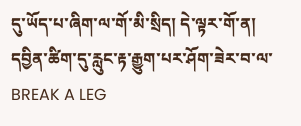དུ་ཡོད་པ་ཞིག་ལ་གོ་མི་སྲིད། དེ་ལྟར་གོ་ན། དབྱིན་ཚིག་དུ་རླུང་རྟ་རྒྱུག་པར་ཤོག་ཟེར་བ་ལ་ BREAK A LEG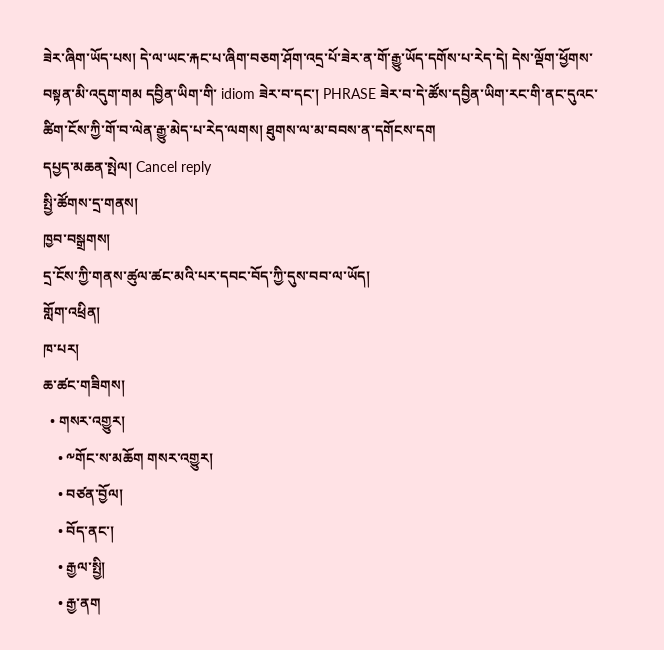ཟེར་ཞིག་ཡོད་པས། དེ་ལ་ཡང་རྐང་པ་ཞིག་བཅག་ཤོག་འདྲ་པོ་ཟེར་ན་གོ་རྒྱུ་ཡོད་དགོས་པ་རེད་དེ། དེས་ལྡོག་ཕྱོགས་བསྟན་མི་འདུག་གམ དབྱིན་ཡིག་གི་ idiom ཟེར་བ་དང་། PHRASE ཟེར་བ་དེ་ཚོས་དབྱིན་ཡིག་རང་གི་ནང་དུའང་ཚིག་ངོས་ཀྱི་གོ་བ་ལེན་རྒྱུ་མེད་པ་རེད་ལགས། ཐུགས་ལ་མ་བབས་ན་དགོངས་དག
དཔྱད་མཆན་སྤེལ། Cancel reply
སྤྱི་ཚོགས་དྲ་གནས།
ཁྱབ་བསྒྲགས།
དྲ་ངོས་ཀྱི་གནས་ཚུལ་ཚང་མའི་པར་དབང་བོད་ཀྱི་དུས་བབ་ལ་ཡོད།
གློག་འཕྲིན།
ཁ་པར།
ཆ་ཚང་གཟིགས།
  • གསར་འགྱུར།
    • ༸གོང་ས་མཆོག གསར་འགྱུར།
    • བཙན་བྱོལ།
    • བོད་ནང་།
    • རྒྱལ་སྤྱི།
    • རྒྱ་ནག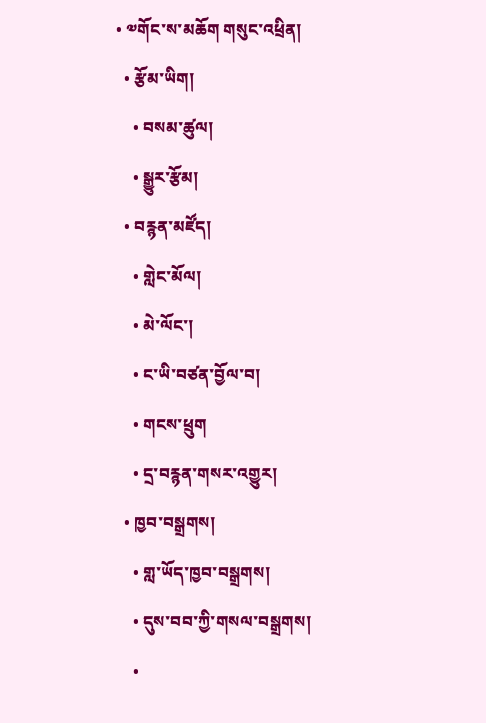• ༧གོང་ས་མཆོག གསུང་འཕྲིན།
  • རྩོམ་ཡིག།
    • བསམ་ཚུལ།
    • སྒྱུར་རྩོམ།
  • བརྙན་མཛོད།
    • གླེང་མོལ།
    • མེ་ལོང་།
    • ང་ཡི་བཙན་བྱོལ་བ།
    • གངས་ཕྲུག
    • དྲ་བརྙན་གསར་འགྱུར།
  • ཁྱབ་བསྒྲགས།
    • གླ་ཡོད་ཁྱབ་བསྒྲགས།
    • དུས་བབ་ཀྱི་གསལ་བསྒྲགས།
    •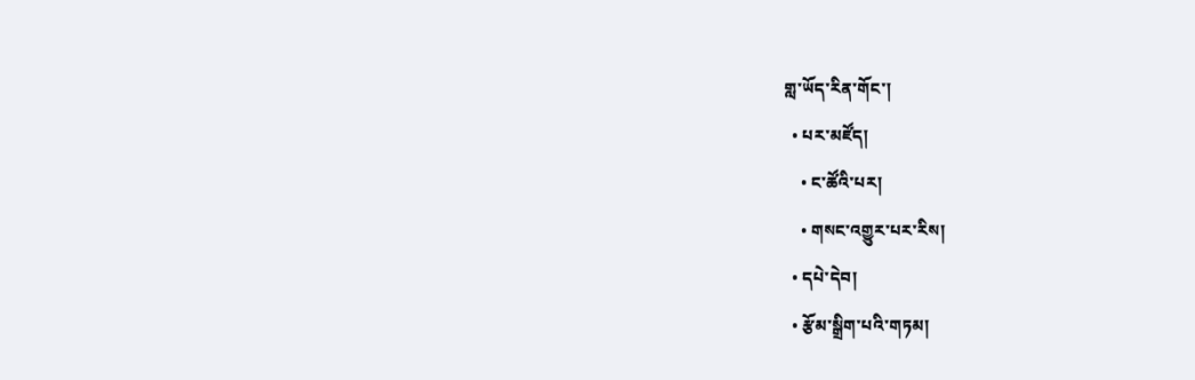གླ་ཡོད་རིན་གོང་།
  • པར་མཛོད།
    • ང་ཚོའི་པར།
    • གསང་འགྱུར་པར་རིས།
  • དཔེ་དེབ།
  • རྩོམ་སྒྲིག་པའི་གཏམ།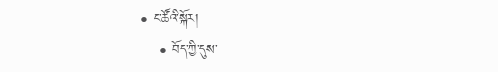• ང་ཚོའི་སྐོར།
    • བོད་ཀྱི་དུས་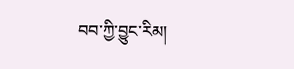བབ་ཀྱི་བྱུང་རིམ།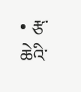• རྩ་ཆེའི་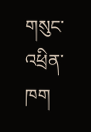གསུང་འཕྲིན་ཁག